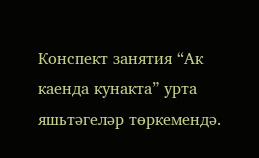Конспект занятия “Ак каенда кунакта” урта яшьтәгеләр төркемендә.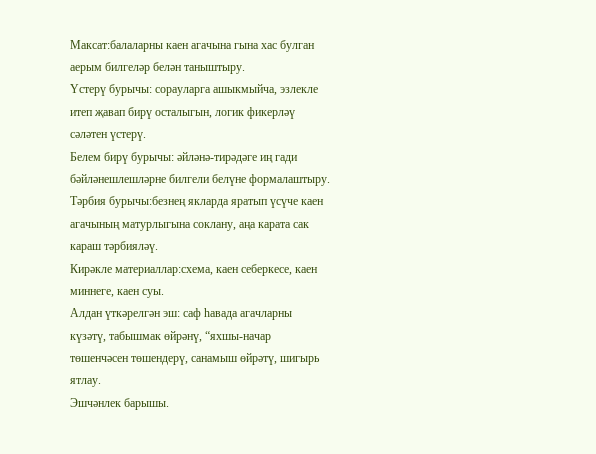Максат:балаларны каен агачына гына хас булган аерым билгеләр белән таныштыру.
Үстерү бурычы: сорауларга ашыкмыйча, эзлекле итеп җавап бирү осталыгын, логик фикерләү сәләтен үстерү.
Белем бирү бурычы: әйләнә-тирәдәге иң гади бәйләнешлешләрне билгели белүне формалаштыру.
Тәрбия бурычы:безнең якларда яратып үсүче каен агачының матурлыгына соклану, аңа карата сак караш тәрбияләү.
Кирәкле материаллар:схема, каен себеркесе, каен миннеге, каен суы.
Алдан үткәрелгән эш: саф һавада агачларны күзәтү, табышмак өйрәнү, “яхшы-начар төшенчәсен төшендерү, санамыш өйрәтү, шигырь ятлау.
Эшчәнлек барышы.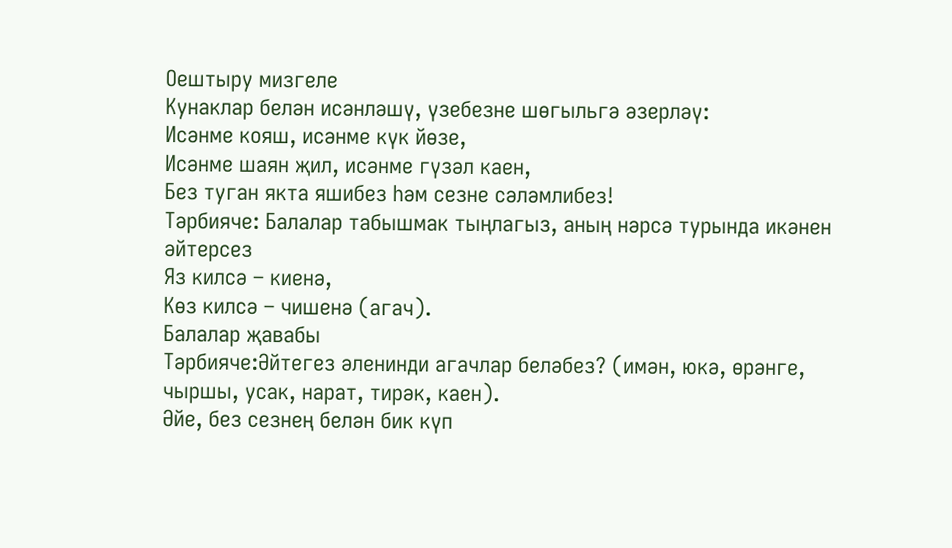Оештыру мизгеле
Кунаклар белән исәнләшү, үзебезне шөгыльгә әзерләү:
Исәнме кояш, исәнме күк йөзе,
Исәнме шаян җил, исәнме гүзәл каен,
Без туган якта яшибез һәм сезне сәләмлибез!
Тәрбияче: Балалар табышмак тыңлагыз, аның нәрсә турында икәнен әйтерсез
Яз килсә – киенә,
Көз килсә – чишенә (агач).
Балалар җавабы
Тәрбияче:Әйтегез әленинди агачлар беләбез? (имән, юкә, өрәнге, чыршы, усак, нарат, тирәк, каен).
Әйе, без сезнең белән бик күп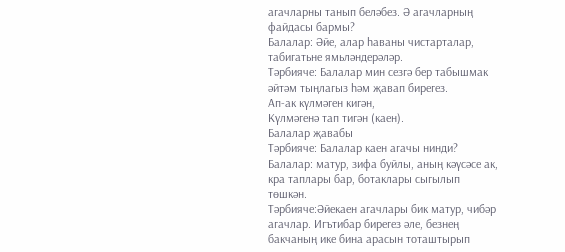агачларны танып беләбез. Ә агачларның файдасы бармы?
Балалар: Әйе, алар һаваны чистарталар, табигатьне ямьләндерәләр.
Тәрбияче: Балалар мин сезгә бер табышмак әйтәм тыңлагыз һәм җавап бирегез.
Ап-ак күлмәген кигән,
Күлмәгенә тап тигән (каен).
Балалар җавабы
Тәрбияче: Балалар каен агачы нинди?
Балалар: матур, зифа буйлы, аның кәүсәсе ак, кра таплары бар, ботаклары сыгылып төшкән.
Тәрбияче:Әйекаен агачлары бик матур, чибәр агачлар. Игътибар бирегез әле, безнең бакчаның ике бина арасын тоташтырып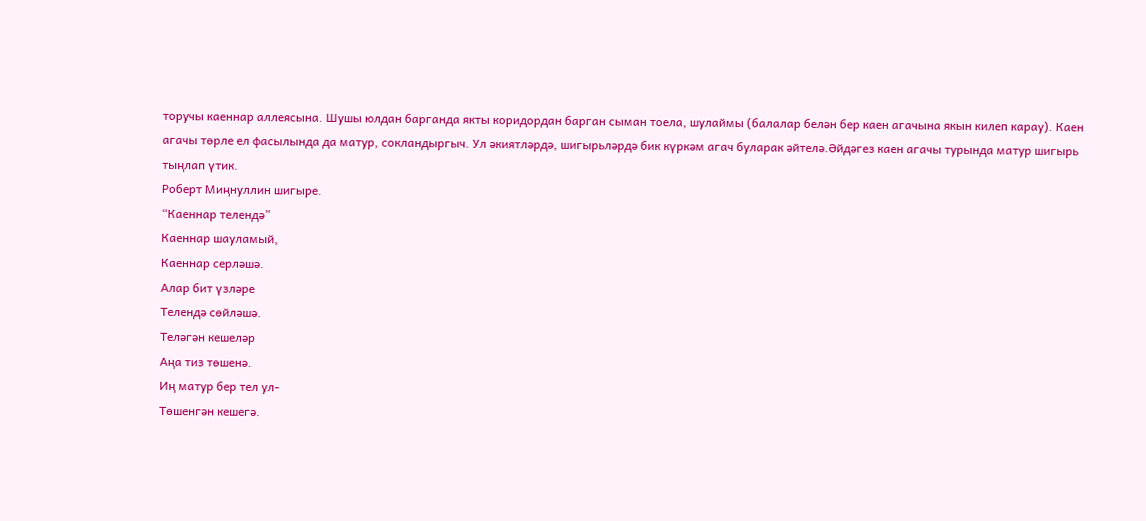торучы каеннар аллеясына. Шушы юлдан барганда якты коридордан барган сыман тоела, шулаймы (балалар белән бер каен агачына якын килеп карау). Каен агачы төрле ел фасылында да матур, сокландыргыч. Ул әкиятләрдә, шигырьләрдә бик күркәм агач буларак әйтелә.Әйдәгез каен агачы турында матур шигырь тыңлап үтик.
Роберт Миңнуллин шигыре.
“Каеннар телендә”
Каеннар шауламый,
Каеннар серләшә.
Алар бит үзләре
Телендә сөйләшә.
Теләгән кешеләр
Аңа тиз төшенә.
Иң матур бер тел ул-
Төшенгән кешегә.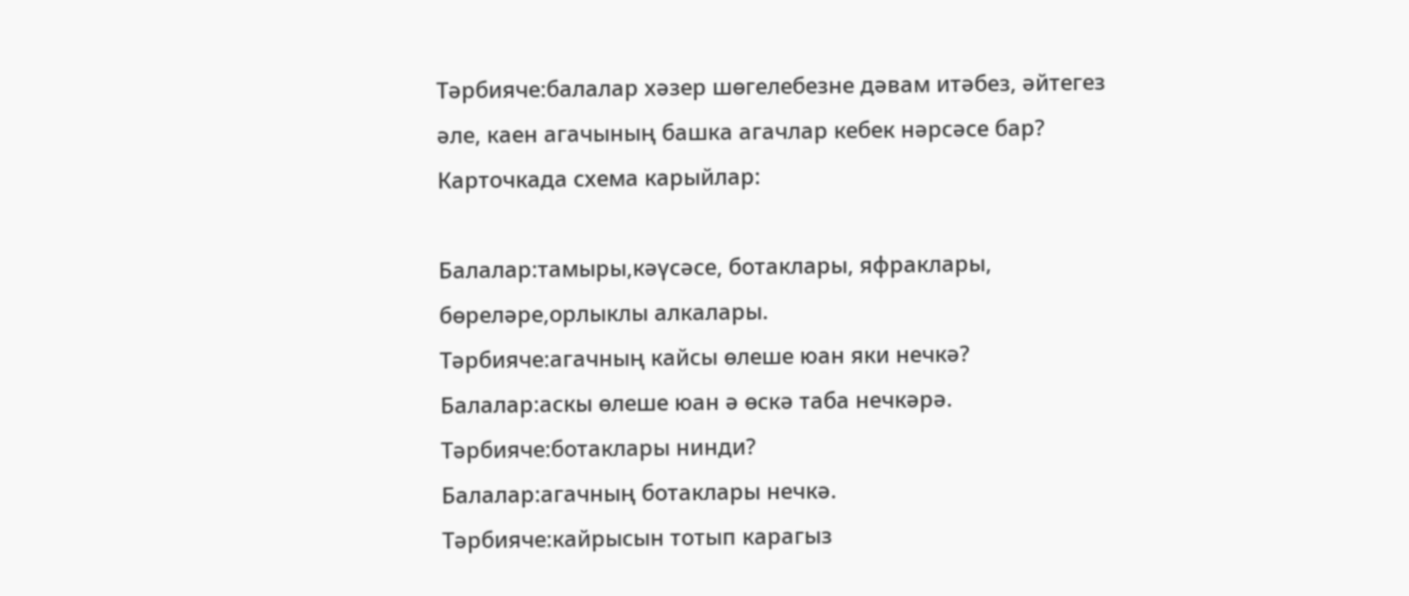Тәрбияче:балалар хәзер шөгелебезне дәвам итәбез, әйтегез әле, каен агачының башка агачлар кебек нәрсәсе бар?
Карточкада схема карыйлар:

Балалар:тамыры,кәүсәсе, ботаклары, яфраклары, бөреләре,орлыклы алкалары.
Тәрбияче:агачның кайсы өлеше юан яки нечкә?
Балалар:аскы өлеше юан ә өскә таба нечкәрә.
Тәрбияче:ботаклары нинди?
Балалар:агачның ботаклары нечкә.
Тәрбияче:кайрысын тотып карагыз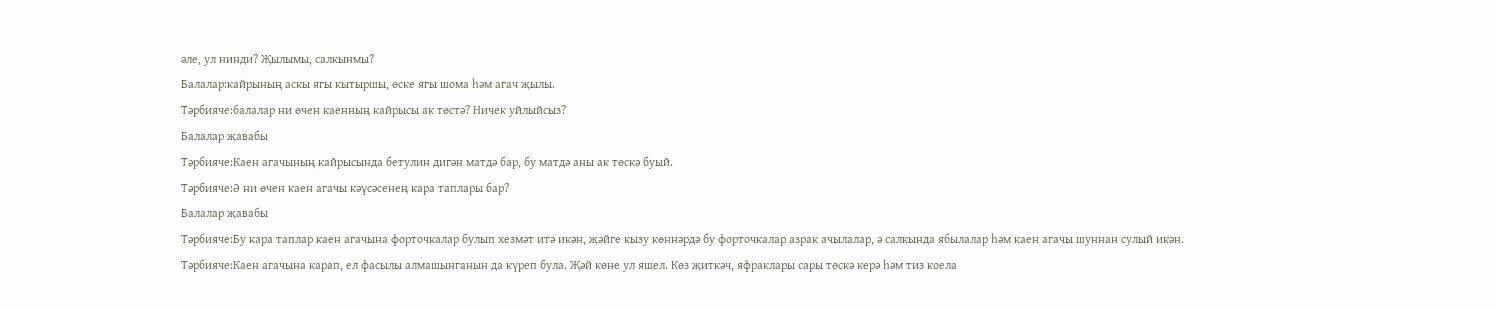әле, ул нинди? Җылымы, салкынмы?
Балалар:кайрының аскы ягы кытыршы, өске ягы шома һәм агач җылы.
Тәрбияче:балалар ни өчен каенның кайрысы ак төстә? Ничек уйлыйсыз?
Балалар җавабы
Тәрбияче:Каен агачының кайрысында бетулин дигән матдә бар, бу матдә аны ак төскә буый.
Тәрбияче:Ә ни өчен каен агачы кәүсәсенең кара таплары бар?
Балалар җавабы
Тәрбияче:Бу кара таплар каен агачына форточкалар булып хезмәт итә икән, җәйге кызу көннәрдә бу форточкалар азрак ачылалар, ә салкында ябылалар һәм каен агачы шуннан сулый икән.
Тәрбияче:Каен агачына карап, ел фасылы алмашынганын да күреп була. Җәй көне ул яшел. Көз җиткәч, яфраклары сары төскә керә һәм тиз коела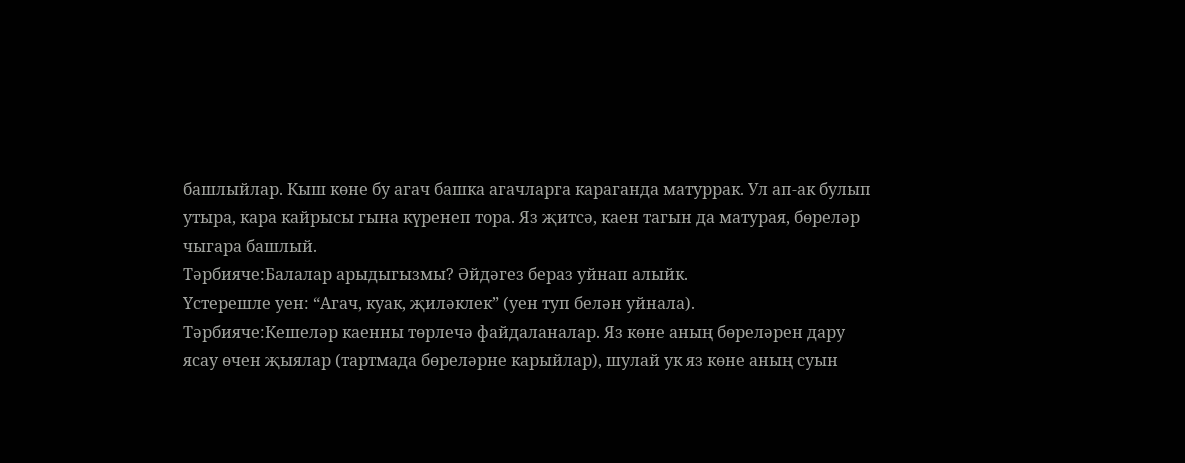башлыйлар. Кыш көне бу агач башка агачларга караганда матуррак. Ул ап-ак булып утыра, кара кайрысы гына күренеп тора. Яз җитсә, каен тагын да матурая, бөреләр чыгара башлый.
Тәрбияче:Балалар арыдыгызмы? Әйдәгез бераз уйнап алыйк.
Үстерешле уен: “Агач, куак, җиләклек” (уен туп белән уйнала).
Тәрбияче:Кешеләр каенны төрлечә файдаланалар. Яз көне аның бөреләрен дару ясау өчен җыялар (тартмада бөреләрне карыйлар), шулай ук яз көне аның суын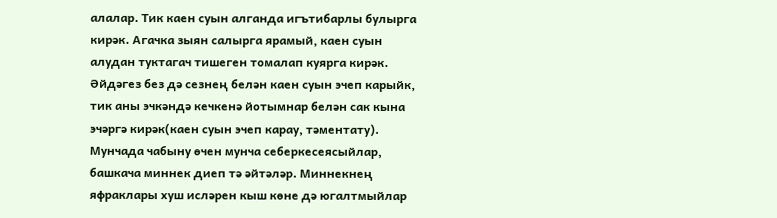алалар. Тик каен суын алганда игътибарлы булырга кирәк. Агачка зыян салырга ярамый, каен суын алудан туктагач тишеген томалап куярга кирәк. Әйдәгез без дә сезнең белән каен суын эчеп карыйк, тик аны эчкәндә кечкенә йотымнар белән сак кына эчәргә кирәк(каен суын эчеп карау, тәментату).
Мунчада чабыну өчен мунча себеркесеясыйлар, башкача миннек диеп тә әйтәләр. Миннекнең яфраклары хуш исләрен кыш көне дә югалтмыйлар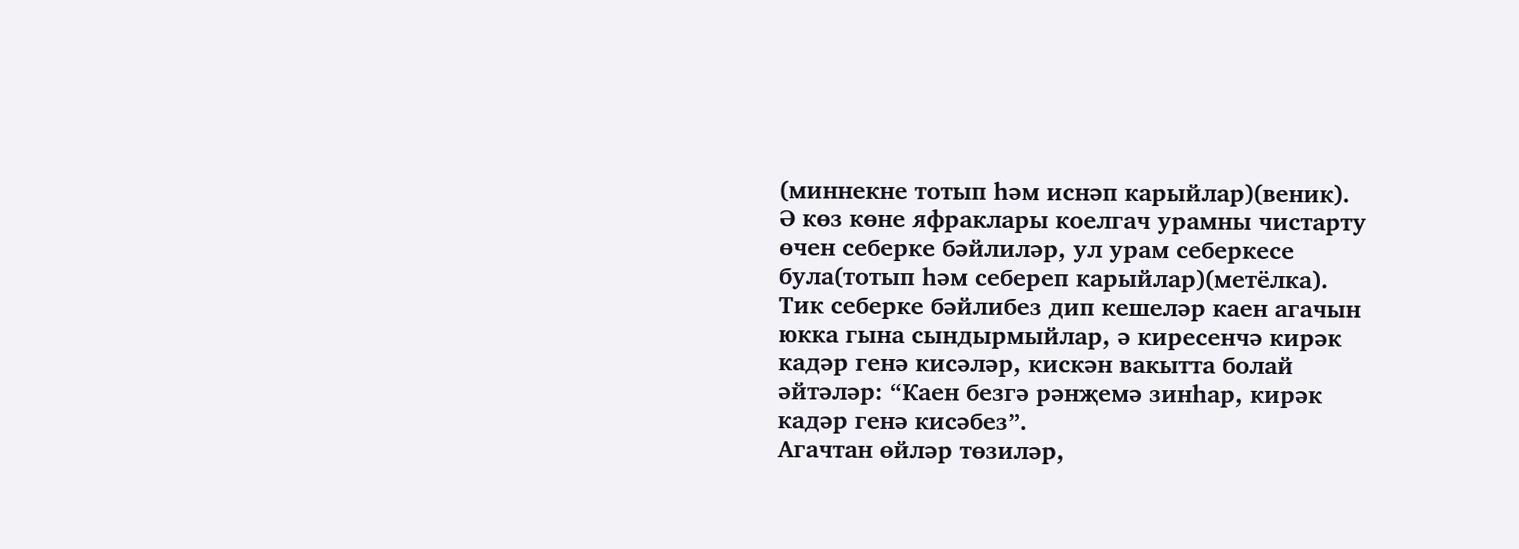(миннекне тотып һәм иснәп карыйлар)(веник).
Ә көз көне яфраклары коелгач урамны чистарту өчен себерке бәйлиләр, ул урам себеркесе була(тотып һәм себереп карыйлар)(метёлка).
Тик себерке бәйлибез дип кешеләр каен агачын юкка гына сындырмыйлар, ә киресенчә кирәк кадәр генә кисәләр, кискән вакытта болай әйтәләр: “Каен безгә рәнҗемә зинһар, кирәк кадәр генә кисәбез”.
Агачтан өйләр төзиләр,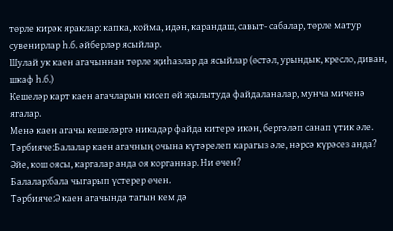төрле кирәк яраклар: капка, койма, идән, карандаш, савыт- сабалар, төрле матур сувенирлар һ.б. әйберләр ясыйлар.
Шулай ук каен агачыннан төрле җиhазлар да ясыйлар (өстәл, урындык, кресло, диван, шкаф һ.б.)
Кешеләр карт каен агачларын кисеп өй җылытуда файдаланалар, мунча миченә ягалар.
Менә каен агачы кешеләргә никадәр файда китерә икән, бергәләп санап үтик әле.
Тәрбияче:Балалар каен агачның очына күтәрелеп карагыз әле, нәрсә күрәсез анда? Әйе, кош оясы, каргалар анда оя корганнар. Ни өчен?
Балалар:бала чыгарып үстерер өчен.
Тәрбияче:Ә каен агачында тагын кем дә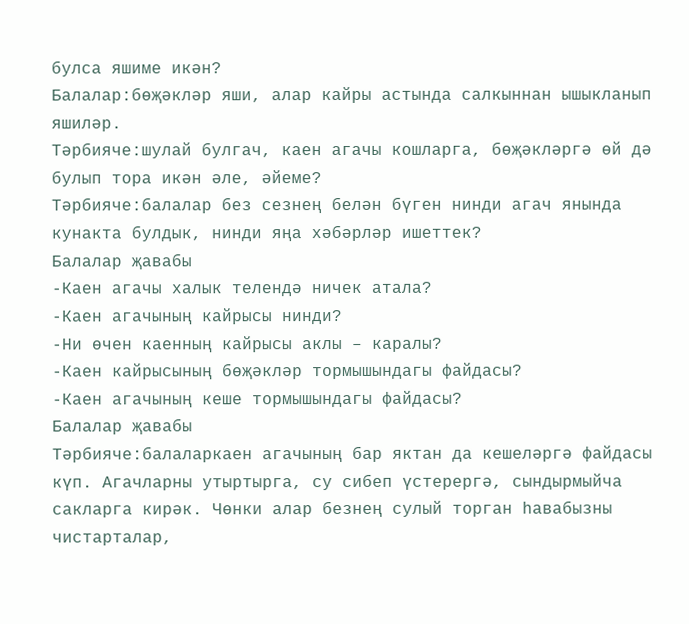булса яшиме икән?
Балалар:бөҗәкләр яши, алар кайры астында салкыннан ышыкланып яшиләр.
Тәрбияче:шулай булгач, каен агачы кошларга, бөҗәкләргә өй дә булып тора икән әле, әйеме?
Тәрбияче:балалар без сезнең белән бүген нинди агач янында кунакта булдык, нинди яңа хәбәрләр ишеттек?
Балалар җавабы
-Каен агачы халык телендә ничек атала?
-Каен агачының кайрысы нинди?
-Ни өчен каенның кайрысы аклы – каралы?
-Каен кайрысының бөҗәкләр тормышындагы файдасы?
-Каен агачының кеше тормышындагы файдасы?
Балалар җавабы
Тәрбияче:балаларкаен агачының бар яктан да кешеләргә файдасы күп. Агачларны утыртырга, су сибеп үстерергә, сындырмыйча сакларга кирәк. Чөнки алар безнең сулый торган һавабызны чистарталар,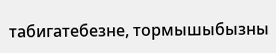табигатебезне, тормышыбызны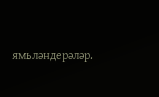ямьләндерәләр.